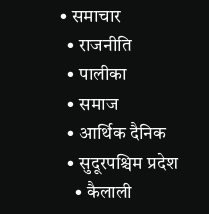• समाचार
  • राजनीति
  • पालीका
  • समाज
  • आर्थिक दैनिक
  • सुदूरपश्चिम प्रदेश
    • कैलाली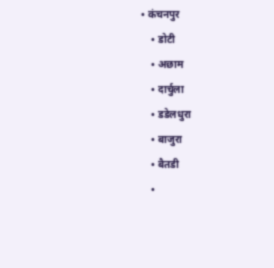• कंचनपुर
    • डोटी
    • अछाम
    • दार्चुला
    • डडेलधुरा
    • बाजुरा
    • बैतडी
    •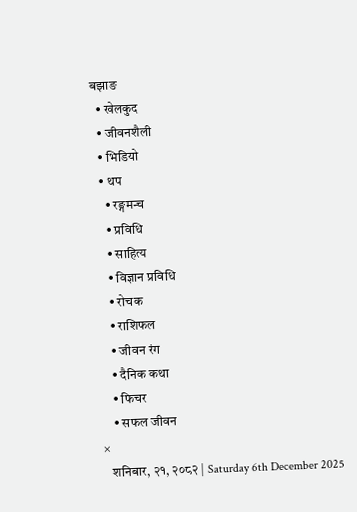बझाङ
  • खेलकुद
  • जीवनशैली
  • भिडियो
  • थप
    • रङ्गमन्च
    • प्रविधि
    • साहित्य
    • विज्ञान प्रविधि
    • रोचक
    • राशिफल
    • जीवन रंग
    • दैनिक कथा
    • फिचर
    • सफल जीवन
×
   शनिबार, २१, २०८२ | Saturday 6th December 2025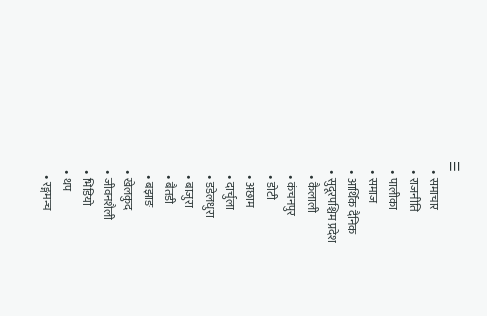☰
    • समाचार
    • राजनीति
    • पालीका
    • समाज
    • आर्थिक दैनिक
    • सुदूरपश्चिम प्रदेश
      • कैलाली
      • कंचनपुर
      • डोटी
      • अछाम
      • दार्चुला
      • डडेलधुरा
      • बाजुरा
      • बैतडी
      • बझाङ
    • खेलकुद
    • जीवनशैली
    • भिडियो
    • थप
      • रङ्गमन्च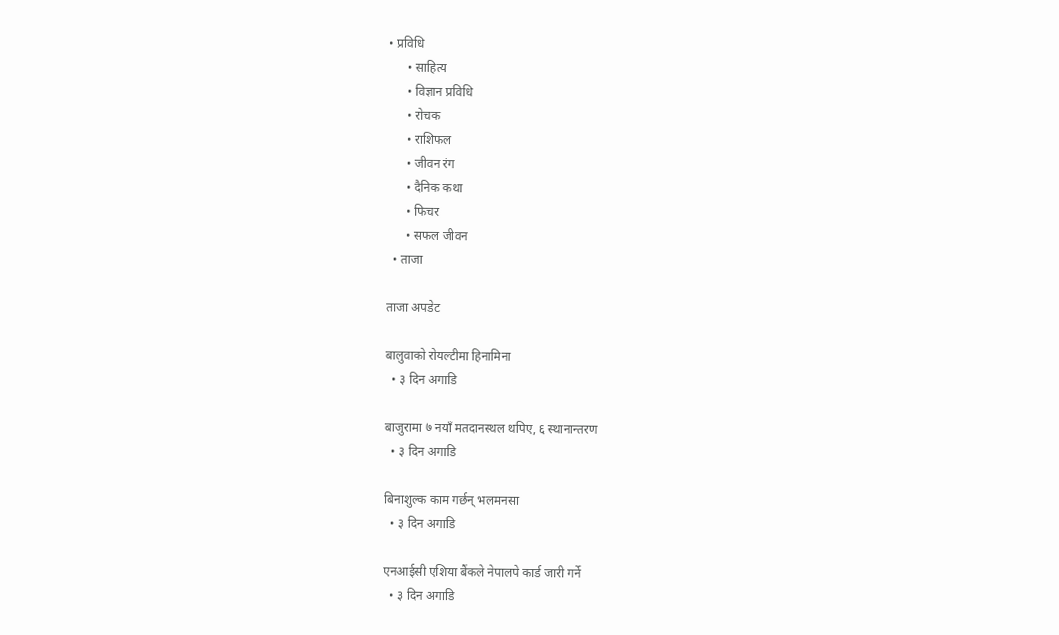• प्रविधि
      • साहित्य
      • विज्ञान प्रविधि
      • रोचक
      • राशिफल
      • जीवन रंग
      • दैनिक कथा
      • फिचर
      • सफल जीवन
  • ताजा

ताजा अपडेट

बालुवाको रोयल्टीमा हिनामिना
  • ३ दिन अगाडि

बाजुरामा ७ नयाँ मतदानस्थल थपिए, ६ स्थानान्तरण
  • ३ दिन अगाडि

बिनाशुल्क काम गर्छन् भलमनसा
  • ३ दिन अगाडि

एनआईसी एशिया बैंकले नेपालपे कार्ड जारी गर्ने
  • ३ दिन अगाडि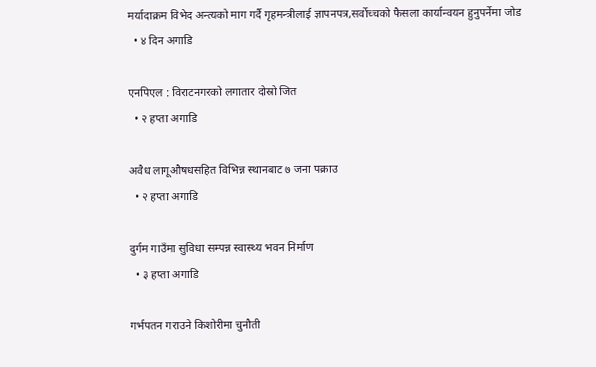मर्यादाक्रम विभेद अन्त्यको माग गर्दै गृहमन्त्रीलाई ज्ञापनपत्र,सर्वोच्चको फैसला कार्यान्वयन हुनुपर्नेमा जोड
  • ४ दिन अगाडि

एनपिएल : विराटनगरको लगातार दोस्रो जित
  • २ हप्ता अगाडि

अवैध लागूऔषधसहित विभिन्न स्थानबाट ७ जना पक्राउ
  • २ हप्ता अगाडि

दुर्गम गाउँमा सुविधा सम्पन्न स्वास्थ्य भवन निर्माण
  • ३ हप्ता अगाडि

गर्भपतन गराउने किशोरीमा चुनौती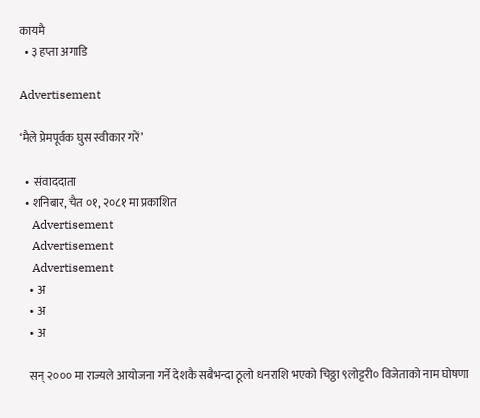कायमै
  • ३ हप्ता अगाडि

Advertisement

‘मैले प्रेमपूर्वक घुस स्वीकार गरें’

  •  संवाददाता
  • शनिबार, चैत ०१, २०८१ मा प्रकाशित
    Advertisement
    Advertisement
    Advertisement
    • अ
    • अ
    • अ

    सन् २००० मा राज्यले आयोजना गर्ने देशकै सबैभन्दा ठूलो धनराशि भएको चिठ्ठा ९लोट्टरी० विजेताको नाम घोषणा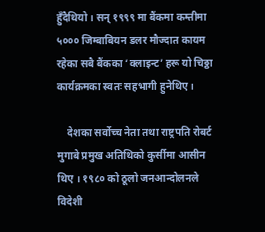हुँदैथियो । सन् १९९९ मा बैंकमा कम्तीमा ५००० जिम्बाबियन डलर मौज्दात कायम रहेका सबै बैंकका ‘क्लाइन्ट’ हरू यो चिठ्ठा कार्यक्रमका स्वतः सहभागी हुनेथिए ।

    देशका सर्वोच्च नेता तथा राष्ट्रपति रोबर्ट मुगाबे प्रमुख अतिथिको कुर्सीमा आसीन थिए । १९८० को ठूलो जनआन्दोलनले विदेशी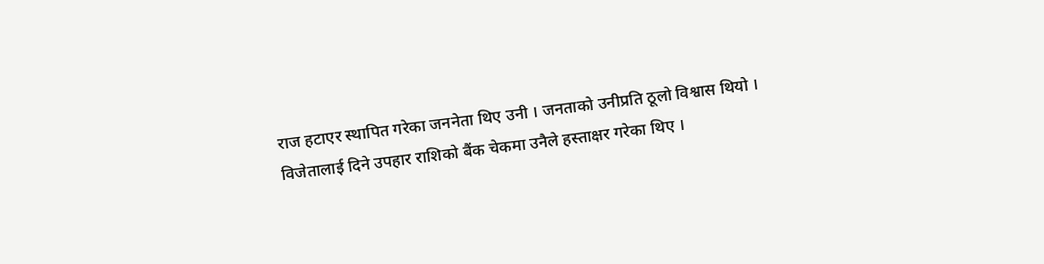राज हटाएर स्थापित गरेका जननेता थिए उनी । जनताको उनीप्रति ठूलो विश्वास थियो । विजेतालाई दिने उपहार राशिको बैंक चेकमा उनैले हस्ताक्षर गरेका थिए ।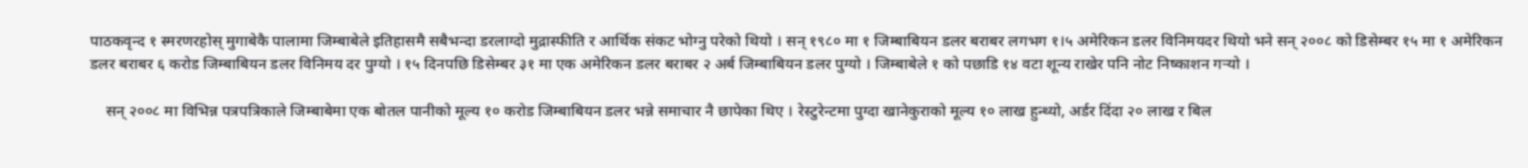पाठकवृन्द १ स्मरणरहोस् मुगाबेकै पालामा जिम्बाबेले इतिहासमै सबैभन्दा डरलाग्दो मुद्रास्फीति र आर्थिक संकट भोग्नु परेको थियो । सन् १९८० मा १ जिम्बाबियन डलर बराबर लगभग १।५ अमेरिकन डलर विनिमयदर थियो भने सन् २००८ को डिसेम्बर १५ मा १ अमेरिकन डलर बराबर ६ करोड जिम्बाबियन डलर विनिमय दर पुग्यो । १५ दिनपछि डिसेम्बर ३१ मा एक अमेरिकन डलर बराबर २ अर्ब जिम्बाबियन डलर पुग्यो । जिम्बाबेले १ को पछाडि १४ वटा शून्य राखेर पनि नोट निष्काशन गर्‍यो ।

    सन् २००८ मा विभिन्न पत्रपत्रिकाले जिम्बाबेमा एक बोतल पानीको मूल्य १० करोड जिम्बाबियन डलर भन्ने समाचार नै छापेका थिए । रेस्टुरेन्टमा पुग्दा खानेकुराको मूल्य १० लाख हुन्थ्यो, अर्डर दिंदा २० लाख र बिल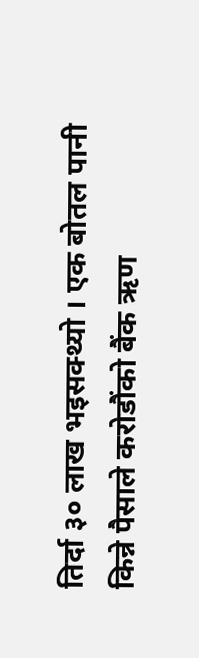तिर्दा ३० लाख भइसक्थ्यो । एक बोतल पानी किन्ने पैसाले करोडौंको बैंक ऋण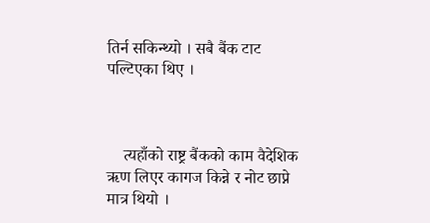तिर्न सकिन्थ्यो । सबै बैंक टाट पल्टिएका थिए ।



    त्यहाँको राष्ट्र बैंकको काम वैदेशिक ऋण लिएर कागज किन्ने र नोट छाप्ने मात्र थियो ।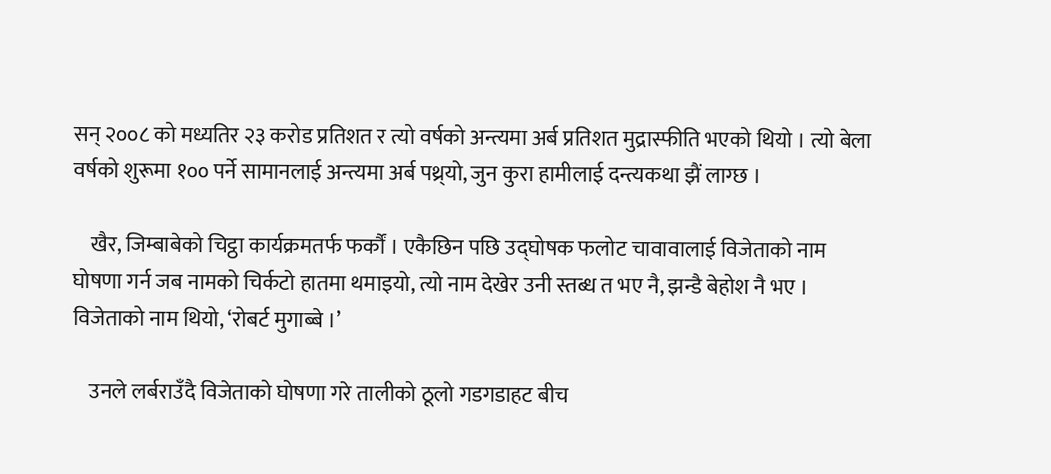सन् २००८ को मध्यतिर २३ करोड प्रतिशत र त्यो वर्षको अन्त्यमा अर्ब प्रतिशत मुद्रास्फीति भएको थियो । त्यो बेला वर्षको शुरूमा १०० पर्ने सामानलाई अन्त्यमा अर्ब पथ्र्यो, जुन कुरा हामीलाई दन्त्यकथा झैं लाग्छ ।

    खैर, जिम्बाबेको चिट्ठा कार्यक्रमतर्फ फर्कौं । एकैछिन पछि उद्घोषक फलोट चावावालाई विजेताको नाम घोषणा गर्न जब नामको चिर्कटो हातमा थमाइयो, त्यो नाम देखेर उनी स्तब्ध त भए नै, झन्डै बेहोश नै भए । विजेताको नाम थियो, ‘रोबर्ट मुगाब्बे ।’

    उनले लर्बराउँदै विजेताको घोषणा गरे तालीको ठूलो गडगडाहट बीच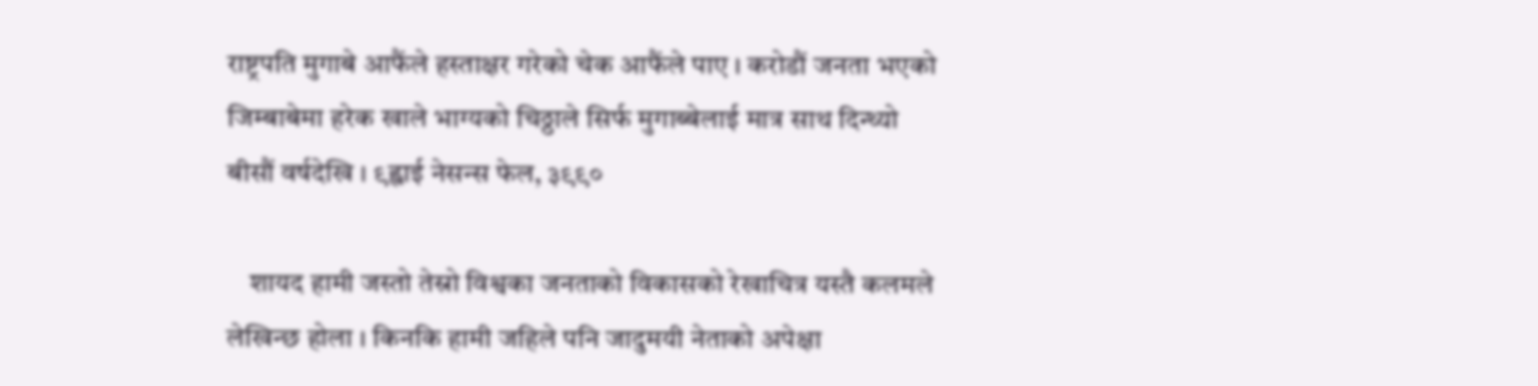राष्ट्रपति मुगाबे आफैंले हस्ताक्षर गरेको चेक आफैंले पाए । करोडौं जनता भएको जिम्बाबेमा हरेक खाले भाग्यको चिठ्ठाले सिर्फ मुगाब्बेलाई मात्र साथ दिन्थ्यो बीसौं वर्षदेखि । ९ह्वाई नेसन्स फेल, ३९९०

    शायद हामी जस्तो तेस्रो विश्वका जनताको विकासको रेखाचित्र यस्तै कलमले लेखिन्छ होला । किनकि हामी जहिले पनि जादुमयी नेताको अपेक्षा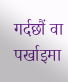गर्दछौं वा पर्खाइमा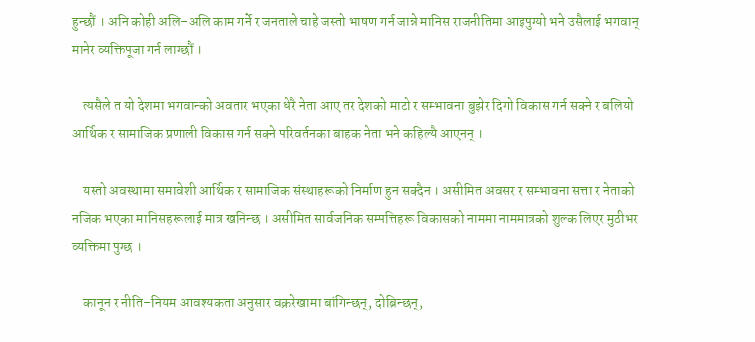हुन्छौं । अनि कोही अलि–अलि काम गर्ने र जनताले चाहे जस्तो भाषण गर्न जान्ने मानिस राजनीतिमा आइपुग्यो भने उसैलाई भगवान् मानेर व्यक्तिपूजा गर्न लाग्छौं ।

    त्यसैले त यो देशमा भगवान्को अवतार भएका धेरै नेता आए तर देशको माटो र सम्भावना बुझेर दिगो विकास गर्न सक्ने र बलियो आर्थिक र सामाजिक प्रणाली विकास गर्न सक्ने परिवर्तनका बाहक नेता भने कहिल्यै आएनन् ।

    यस्तो अवस्थामा समावेशी आर्थिक र सामाजिक संस्थाहरूको निर्माण हुन सक्दैन । असीमित अवसर र सम्भावना सत्ता र नेताको नजिक भएका मानिसहरूलाई मात्र खनिन्छ । असीमित सार्वजनिक सम्पत्तिहरू विकासको नाममा नाममात्रको शुल्क लिएर मुठीभर व्यक्तिमा पुग्छ ।

    कानून र नीति–नियम आवश्यकता अनुसार वक्ररेखामा बांगिन्छन्, दोब्रिन्छन्,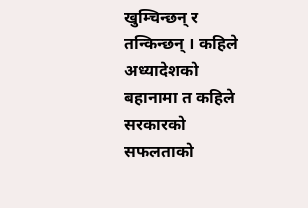खुम्चिन्छन् र तन्किन्छन् । कहिले अध्यादेशको बहानामा त कहिले सरकारको सफलताको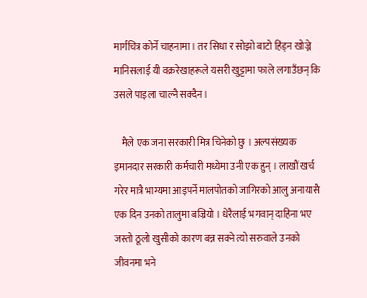मार्गचित्र कोर्ने चाहनामा । तर सिधा र सोझो बाटो हिंड्न खोज्ने मानिसलाई यी वक्ररेखाहरूले यसरी खुट्टामा फाले लगाउँछन् कि उसले पाइला चाल्नै सक्दैन ।

    मैले एक जना सरकारी मित्र चिनेको छु । अल्पसंख्यक इमानदार सरकारी कर्मचारी मध्येमा उनी एक हुन् । लाखौं खर्च गरेर मात्रै भाग्यमा आइपर्ने मालपोतको जागिरको आलु अनायासै एक दिन उनको तालुमा बज्रियो । धेरैलाई भगवान् दाहिना भए जस्तो ठूलो खुसीको कारण बन्न सक्ने त्यो सरुवाले उनको जीवनमा भने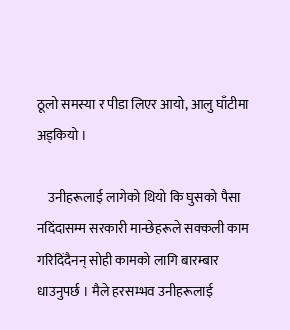ठूलो समस्या र पीडा लिएर आयो, आलु घाँटीमा अड्कियो ।

    उनीहरूलाई लागेको थियो कि घुसको पैसा नदिंदासम्म सरकारी मान्छेहरूले सक्कली काम गरिदिंदैनन् सोही कामको लागि बारम्बार धाउनुपर्छ । मैले हरसम्भव उनीहरूलाई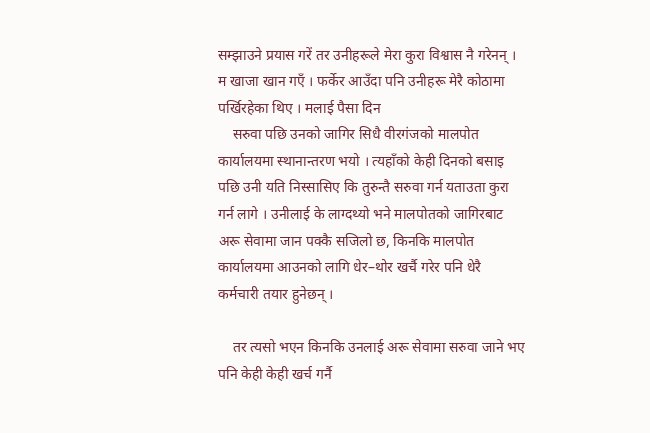सम्झाउने प्रयास गरें तर उनीहरूले मेरा कुरा विश्वास नै गरेनन् । म खाजा खान गएँ । फर्केर आउँदा पनि उनीहरू मेरै कोठामा पर्खिरहेका थिए । मलाई पैसा दिन
    सरुवा पछि उनको जागिर सिधै वीरगंजको मालपोत कार्यालयमा स्थानान्तरण भयो । त्यहाँको केही दिनको बसाइ पछि उनी यति निस्सासिए कि तुरुन्तै सरुवा गर्न यताउता कुरा गर्न लागे । उनीलाई के लाग्दथ्यो भने मालपोतको जागिरबाट अरू सेवामा जान पक्कै सजिलो छ, किनकि मालपोत कार्यालयमा आउनको लागि धेर–थोर खर्चै गरेर पनि धेरै कर्मचारी तयार हुनेछन् ।

    तर त्यसो भएन किनकि उनलाई अरू सेवामा सरुवा जाने भए पनि केही केही खर्च गर्नै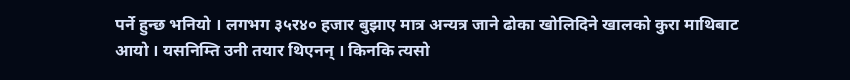पर्ने हुन्छ भनियो । लगभग ३५र४० हजार बुझाए मात्र अन्यत्र जाने ढोका खोलिदिने खालको कुरा माथिबाट आयो । यसनिम्ति उनी तयार थिएनन् । किनकि त्यसो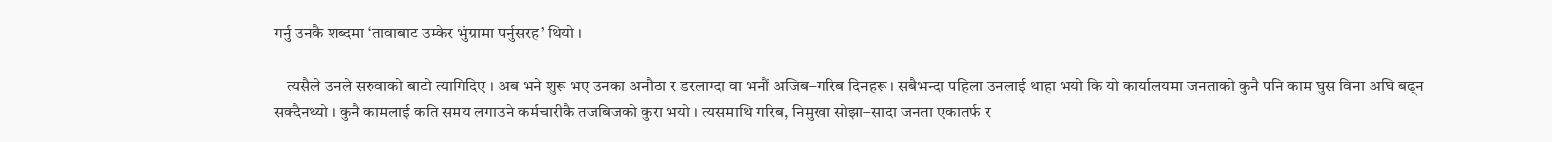गर्नु उनकै शब्दमा ‘तावाबाट उम्केर भुंग्रामा पर्नुसरह’ थियो ।

    त्यसैले उनले सरुवाको बाटो त्यागिदिए । अब भने शुरू भए उनका अनौठा र डरलाग्दा वा भनौं अजिब–गरिब दिनहरू । सबैभन्दा पहिला उनलाई थाहा भयो कि यो कार्यालयमा जनताको कुनै पनि काम घुस विना अघि बढ्न सक्दैनथ्यो । कुनै कामलाई कति समय लगाउने कर्मचारीकै तजबिजको कुरा भयो । त्यसमाथि गरिब, निमुखा सोझा–सादा जनता एकातर्फ र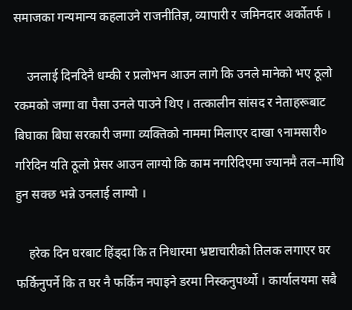समाजका गन्यमान्य कहलाउने राजनीतिज्ञ, व्यापारी र जमिनदार अर्कोतर्फ ।

    उनलाई दिनदिनै धम्की र प्रलोभन आउन लागे कि उनले मानेको भए ठूलो रकमको जग्गा वा पैसा उनले पाउने थिए । तत्कालीन सांसद र नेताहरूबाट बिघाका बिघा सरकारी जग्गा व्यक्तिको नाममा मिलाएर दाखा ९नामसारी० गरिदिन यति ठूलो प्रेसर आउन लाग्यो कि काम नगरिदिएमा ज्यानमै तल–माथि हुन सक्छ भन्ने उनलाई लाग्यो ।

    हरेक दिन घरबाट हिंड्दा कि त निधारमा भ्रष्टाचारीको तिलक लगाएर घर फर्किनुपर्ने कि त घर नै फर्किन नपाइने डरमा निस्कनुपर्थ्यो । कार्यालयमा सबै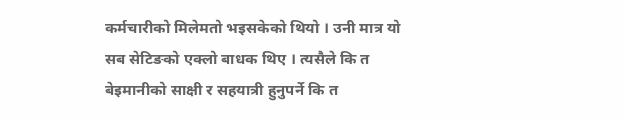कर्मचारीको मिलेमतो भइसकेको थियो । उनी मात्र यो सब सेटिङको एक्लो बाधक थिए । त्यसैले कि त बेइमानीको साक्षी र सहयात्री हुनुपर्ने कि त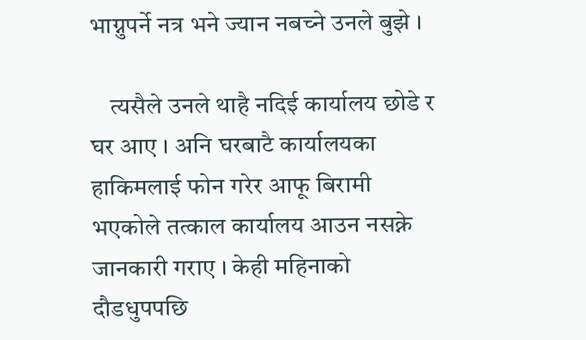भाग्नुपर्ने नत्र भने ज्यान नबच्ने उनले बुझे ।

    त्यसैले उनले थाहै नदिई कार्यालय छोडे र घर आए । अनि घरबाटै कार्यालयका हाकिमलाई फोन गरेर आफू बिरामी भएकोले तत्काल कार्यालय आउन नसक्ने जानकारी गराए । केही महिनाको दौडधुपपछि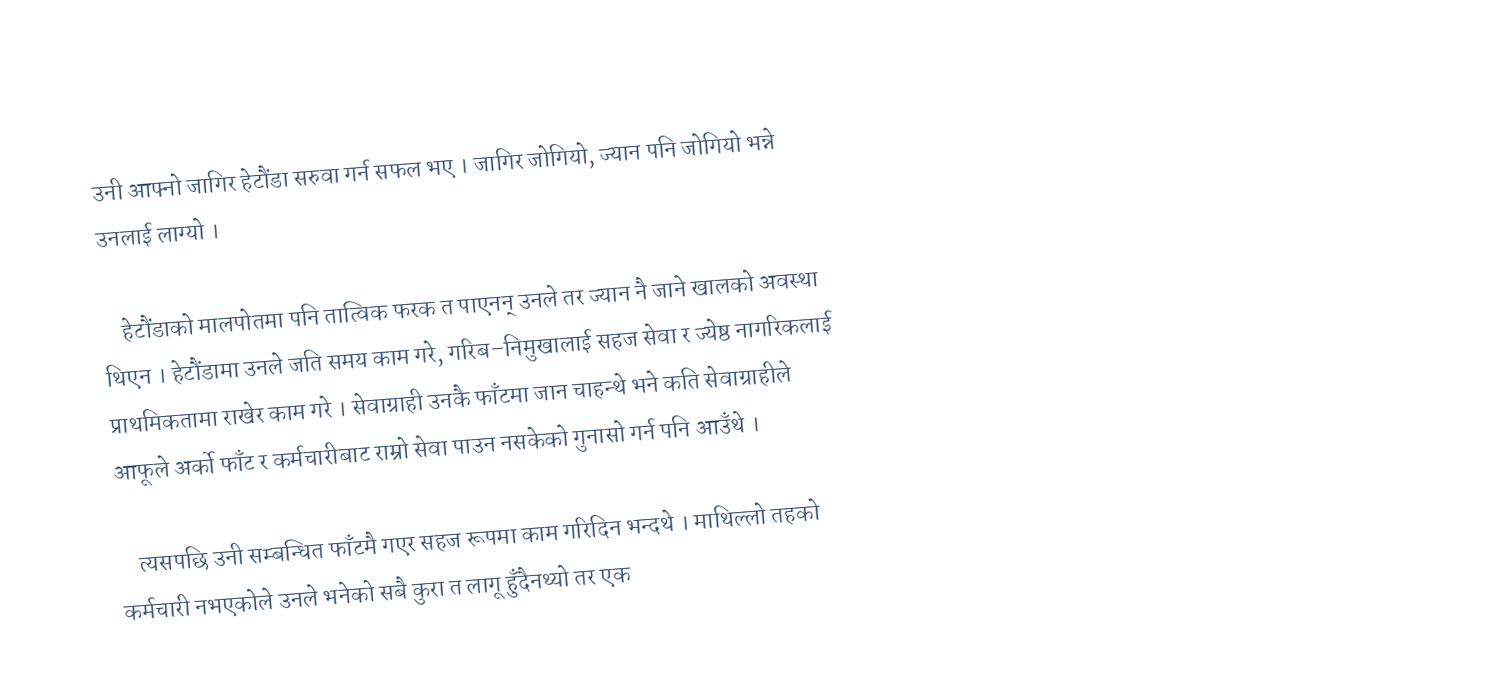उनी आफ्नो जागिर हेटौंडा सरुवा गर्न सफल भए । जागिर जोगियो, ज्यान पनि जोगियो भन्ने उनलाई लाग्यो ।

    हेटौंडाको मालपोतमा पनि तात्विक फरक त पाएनन् उनले तर ज्यान नै जाने खालको अवस्था थिएन । हेटौंडामा उनले जति समय काम गरे, गरिब–निमुखालाई सहज सेवा र ज्येष्ठ नागरिकलाई प्राथमिकतामा राखेर काम गरे । सेवाग्राही उनकै फाँटमा जान चाहन्थे भने कति सेवाग्राहीले आफूले अर्को फाँट र कर्मचारीबाट राम्रो सेवा पाउन नसकेको गुनासो गर्न पनि आउँथे ।

    त्यसपछि उनी सम्बन्धित फाँटमै गएर सहज रूपमा काम गरिदिन भन्दथे । माथिल्लो तहको कर्मचारी नभएकोले उनले भनेको सबै कुरा त लागू हुँदैनथ्यो तर एक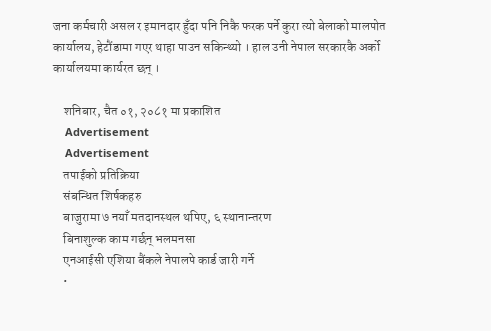जना कर्मचारी असल र इमानदार हुँदा पनि निकै फरक पर्ने कुरा त्यो बेलाको मालपोत कार्यालय, हेटौंडामा गएर थाहा पाउन सकिन्थ्यो । हाल उनी नेपाल सरकारकै अर्को कार्यालयमा कार्यरत छन् ।

    शनिबार, चैत ०१, २०८१ मा प्रकाशित
    Advertisement
    Advertisement
    तपाईको प्रतिक्रिया
    संबन्धित शिर्षकहरु
    बाजुरामा ७ नयाँ मतदानस्थल थपिए, ६ स्थानान्तरण
    बिनाशुल्क काम गर्छन् भलमनसा
    एनआईसी एशिया बैंकले नेपालपे कार्ड जारी गर्ने
    •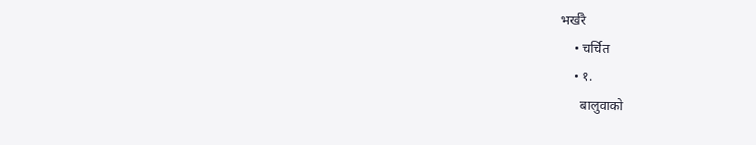भर्खरै
    • चर्चित
    • १.
      बालुवाको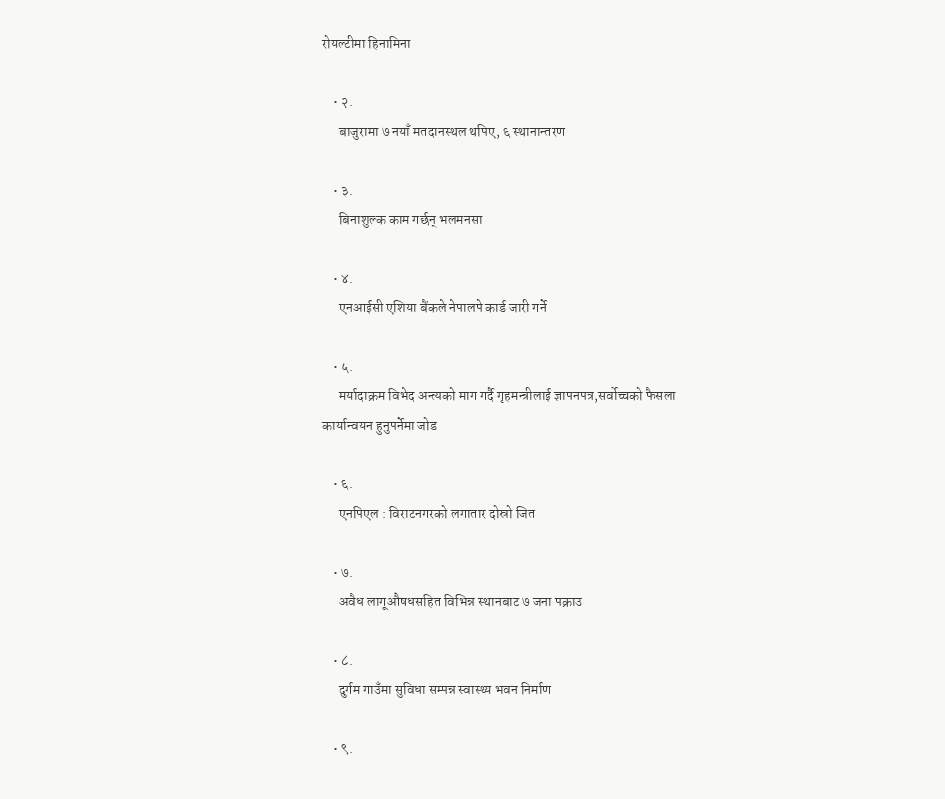रोयल्टीमा हिनामिना

    • २.
      बाजुरामा ७ नयाँ मतदानस्थल थपिए, ६ स्थानान्तरण

    • ३.
      बिनाशुल्क काम गर्छन् भलमनसा

    • ४.
      एनआईसी एशिया बैंकले नेपालपे कार्ड जारी गर्ने

    • ५.
      मर्यादाक्रम विभेद अन्त्यको माग गर्दै गृहमन्त्रीलाई ज्ञापनपत्र,सर्वोच्चको फैसला कार्यान्वयन हुनुपर्नेमा जोड

    • ६.
      एनपिएल : विराटनगरको लगातार दोस्रो जित

    • ७.
      अवैध लागूऔषधसहित विभिन्न स्थानबाट ७ जना पक्राउ

    • ८.
      दुर्गम गाउँमा सुविधा सम्पन्न स्वास्थ्य भवन निर्माण

    • ९.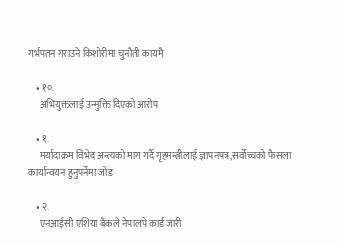गर्भपतन गराउने किशोरीमा चुनौती कायमै

    • १०.
      अभियुक्तलाई उन्मुक्ति दिएको आरोप

    • १.
      मर्यादाक्रम विभेद अन्त्यको माग गर्दै गृहमन्त्रीलाई ज्ञापनपत्र,सर्वोच्चको फैसला कार्यान्वयन हुनुपर्नेमा जोड

    • २.
      एनआईसी एशिया बैंकले नेपालपे कार्ड जारी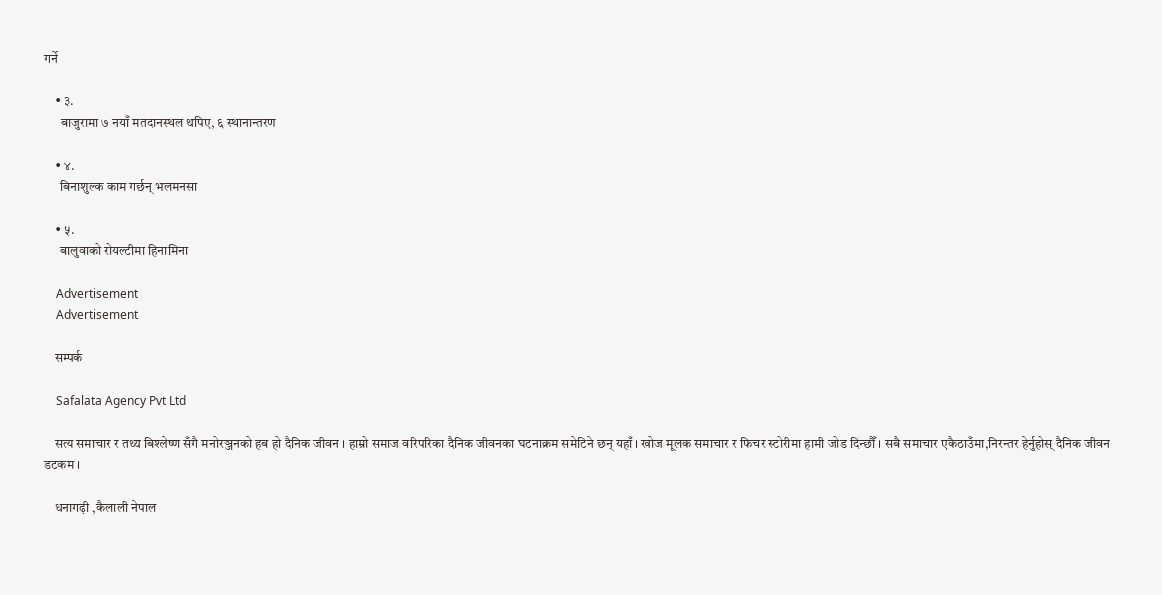गर्ने

    • ३.
      बाजुरामा ७ नयाँ मतदानस्थल थपिए, ६ स्थानान्तरण

    • ४.
      बिनाशुल्क काम गर्छन् भलमनसा

    • ५.
      बालुवाको रोयल्टीमा हिनामिना

    Advertisement
    Advertisement

    सम्पर्क

    Safalata Agency Pvt Ltd

    सत्य समाचार र तथ्य बिश्लेष्ण सँगै मनोरञ्जनको हब हो दैनिक जीवन । हाम्रो समाज वरिपरिका दैनिक जीवनका घटनाक्रम समेटिने छन् यहाँ । खोज मूलक समाचार र फिचर स्टोरीमा हामी जोड दिन्छौँ । सबै समाचार एकैठाउँमा,निरन्तर हेर्नुहोस् दैनिक जीवन डटकम ।

    धनागढ़ी ,कैलाली नेपाल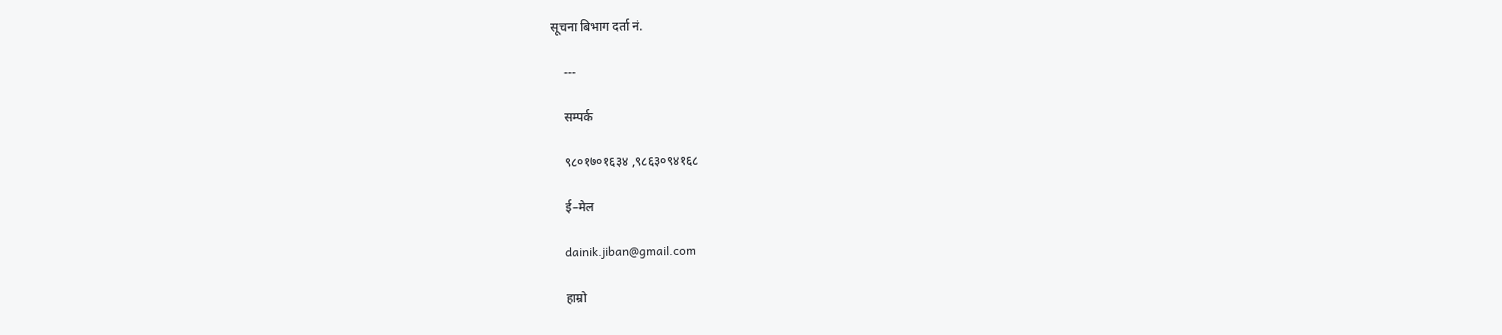सूचना बिभाग दर्ता नं.

    ---

    सम्पर्क

    ९८०१७०१६३४ ,९८६३०९४१६८

    ई–मेल

    dainik.jiban@gmail.com

    हाम्रो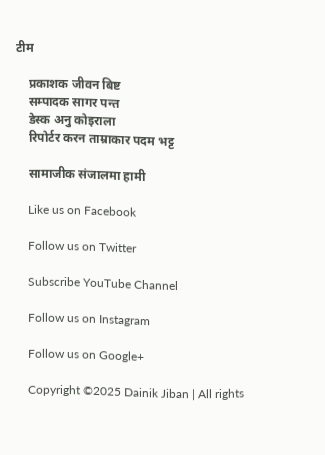टीम

    प्रकाशक जीवन बिष्ट
    सम्पादक सागर पन्त
    डेस्क अनु कोइराला
    रिपोर्टर करन ताम्राकार पदम भट्ट

    सामाजीक संजालमा हामी

    Like us on Facebook

    Follow us on Twitter

    Subscribe YouTube Channel

    Follow us on Instagram

    Follow us on Google+

    Copyright ©2025 Dainik Jiban | All rights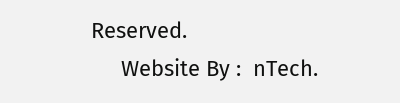Reserved.
     Website By :  nTech.